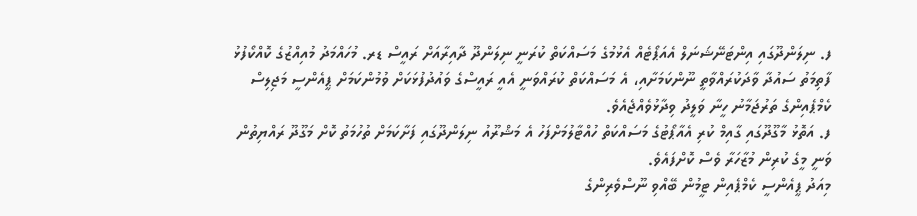ފ. ނިލަންދޫގައި އިންޓަނޭޝަނަލް އެއަޕޯޓެއް އެޅުމުގެ މަސައްކަތް ކުރަނީ ނިލަންދޫ ދާއިރާއަށް ރައީސް ޑރ. މުހައްމަދު މުއިއްޒުގެ ކޮއްކޯފުޅު ފާތިމަތު ސައުދާ ވާދަކުރައްވާތީ ނޫންކަމަށާއި، އެ މަސައްކަތް ކުރައްވަނީ އެއީ ރައީސްގެ ވައުދުފުޅަކަށް ވުމުންކަމަށް ޕީއެންސީ މަޖިލިސް ކެމްޕެއިންގެ ތަރުޖަމާނު ހީނާ ވަލީދު ވިދާޅުވެއްޖެއެވެ.
ފ. އަތޮޅު މާގޫދޫގައި ގާއިމް ކުރި އެއާޕޯޓުގެ މަސައްކަތް ހުއްޓާލުމަށްފަހު އެ މަޝްރޫއު ނިލަންދޫގައި ފަށާކަމަށް ތުހުމަތު ކޮށް މަގޫދޫ ރައްޔިތުން ވަނީ މީގެ ކުރިން މުޒާހަރާ ވެސް ކޮށްފައެވެ.
މިއަދު ޕީއެންސީ ކެމްޕެއިން ޓީމުން ބޭއްވި ނޫސްވެރިންގެ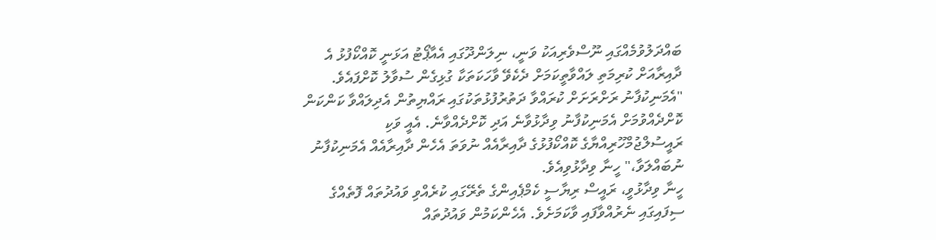ބައްދަލުވުމެއްގައި ނޫސްވެރިއަކު ވަނީ، ނިލަންދޫގައި އެއާޕޯޓު އަޅަނީ ކޮއްކޯފުޅު އެ ދާއިރާއަށް ކުރިމަތި ލައްވާތީކަމަށް ދެކެވޭ ވާހަކަތަކާ ގުޅިގެން ސުވާލު ކޮށްފައެވެ.
"އެމަނިކުފާނު ރަށްރަށަށް ކުރައްވާ ދަތުރުފުޅުތަކުގައި ރައްޔިތުން އެދިލައްވާ ކަންކަން ކޮށްދެއްވުމަށް އެމަނިކުފާނު ވިދާޅުވާނެ އަދި ކޮށްދެއްވާނެ. އެއީ ވަކި ރައީސުލްޖުމްހޫރިއްޔާގެ ކޮއްކޯފުޅުގެ ދާއިރާއެއް ނުވަތަ އެހެން ދާއިރާއެއް އެމަނިކުފާނު ނުބައްލަވާ،" ހީނާ ވިދާޅުވިއެވެ.
ހީނާ ވިދާޅުވީ، ރައީސް ރިޔާސީ ކެމްޕެއިންގެ ތެރޭގައި ކުރެއްވި ވައުދުތައް ފޮތެއްގެ ސިފައިގައި ނެރުއްވާފައި ވާކަމަށެވެ. އެހެންކަމުން ވައުދުތައް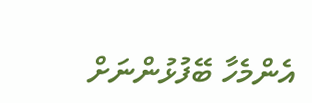އެންމެހާ ބޭފުޅުންނަށް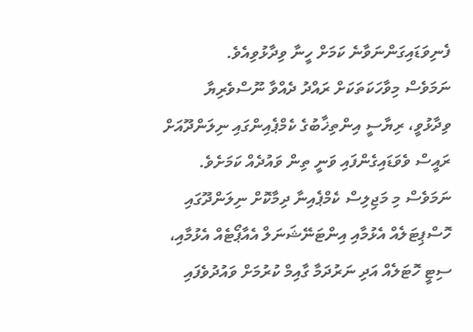ފެނިވަޑައިގަންނަވާނެ ކަމަށް ހީނާ ވިދާޅުވިއެވެ.
ނަމަވެސް މިވާހަކަތަކަށް ރައްދު ދެއްވާ ނޫސްވެރިޔާ ވިދާޅުވީ، ރިޔާސީ އިންތިޚާބުގެ ކެމްޕެއިންގައި ނިލަންދޫއަށް ރައީސް ވެވަޑައިގެންފައި ވަނީ ތިން ވައުދެއް ކަމަށެވެ.
ނަމަވެސް މި މަޖިލިސް ކެމްޕެއިނާ ދިމާކޮށް ނިލަންދޫގައި ހޮސްޕިޓަލެއް އެޅުމާއި އިންޓަނޭޝަނަލް އެއާޕޯޓެއް އެޅުމާއި، ސިޓީ ހޮޓަލެއް އަދި ނަރުދަމާ ގާއިމް ކުރުމަށް ވައުދުވެފައި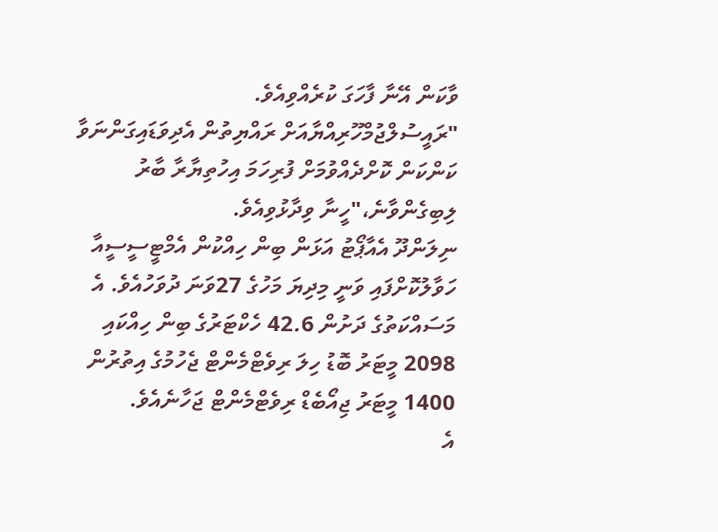ވާކަން އޭނާ ފާހަގަ ކުރެއްވިއެވެ.
"ރައީސުލްޖުމްހޫރިއްޔާއަށް ރައްޔިތުން އެދިވަޑައިގަންނަވާ ކަންކަން ކޮށްދެއްވުމަށް ފުރިހަމަ އިހުތިޔާރާ ބާރު ލިބިގެންވާނެ،"ހީނާ ވިދާޅުވިއެވެ.
ނިލަންދޫ އެއާޕޯޓު އަޅަން ބިން ހިއްކުން އެމްޓީސީސީއާ ހަވާލުކޮށްފައި ވަނީ މިދިޔަ މަހުގެ 27ވަނަ ދުވަހުއެވެ. އެ މަސައްކަތުގެ ދަށުން 42.6 ހެކްޓަރުގެ ބިން ހިއްކައި 2098 މީޓަރު ބޮޑު ހިލަ ރިވެޓްމެންޓް ޖެހުމުގެ އިތުރުން 1400 މީޓަރު ޖިއޯބެޑް ރިވެޓްމެންޓް ޖަހާނެއެވެ.
އެ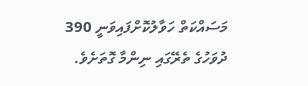މަސައްކަތް ހަވާލުކޮށްފައިވަނީ 390 ދުވަހުގެ ތެރޭގައި ނިންމާ ގޮތަށެވެ.